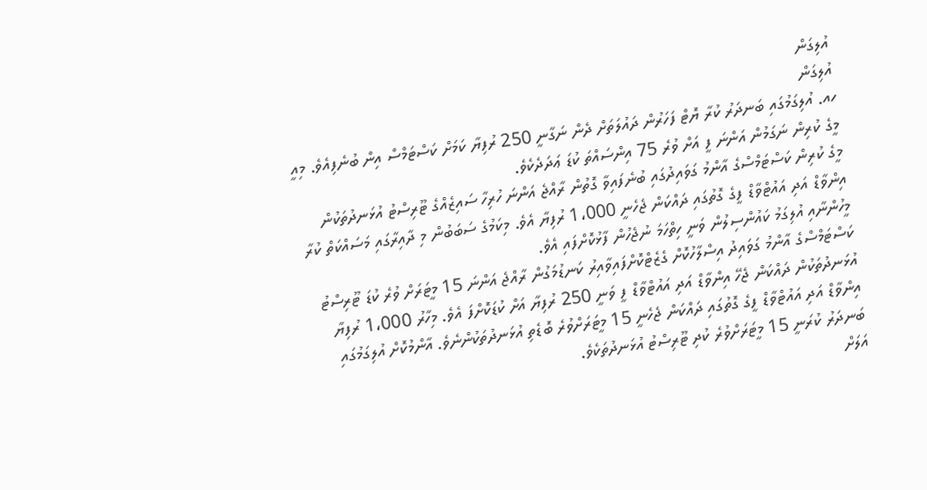އުލިގަން
އުލިގަން
ހއ. އުލިގަމުގައި ބަނދަރު ކުރާ ޔޮޓް ފަހަރުން ދައުލަތަށް ދެން ނަގާނީ 250 ރުފިޔާ ކަމަށް ކަސްޓަމްސް އިން ބުނެފިއެވެ. މިއީ މީގެ ކުރިން ނަގަމުން އަންނަ ފީ އަށް ވުރެ 75 އިންސައްތަ ކުޑަ ޢަދަދެކެވެ.
މީގެ ކުރިން ކަސްޓަމްސްގެ އާންމު ގަވައިދުގައި ބުނެފައިވާ ގޮތުން ރާއްޖެ އަންނަ ހުރިހާ ސައިޒެއްގެ ޓޫރިސްޓު އުޅަނދުތަކުން އިންވާޑް އަދި އައުޓްވާޑް ފީގެ ގޮތުގައި ދައްކަން ޖެހެނީ 1،000 ރުފިޔާ އެވެ. މިކަމުގެ ސަބަބުން މި ދާއިރާގައި މަސައްކަތް ކުރާ މީހުންނާއި އުލިގަމު ކައުންސިލުން ވަނީ ހިތްހަމަ ނުޖެހުން ފާޅުކޮށްފައި އެވެ.
ކަސްޓަމްސްގެ އާންމު ގަވައިދު އިސްލާހުކޮށް ގެޒެޓްކޮށްފައިވާއިރު ކަނޑުމަގުން ރާއްޖެ އަންނަ 15 މީޓަރަށް ވުރެ ކުޑަ ޓޫރިސްޓު އުޅަނދުތަކުން ދައްކަން ޖެހޭ އިންވާޑް އަދި އައުޓްވާޑް ފީ ވަނީ 250 ރުފިޔާ އަށް ކުޑަކޮށްފަ އެވެ. މިހާރު 1،000 ރުފިޔާ އިންވާޑް އަދި އައުޓްވާޑް ފީގެ ގޮތުގައި ދައްކަން ޖެހެނީ 15 މީޓަރަށްވުރެ ބޮޑެތި އުޅަނދުތަކުންނެވެ. އާންމުކޮށް އުލިގަމުގައި ބަނދަރު ކުރަނީ 15 މީޓަރަށްވުރެ ކުދި ޓޫރިސްޓު އުޅަނދުތަކެވެ.
އަލަށް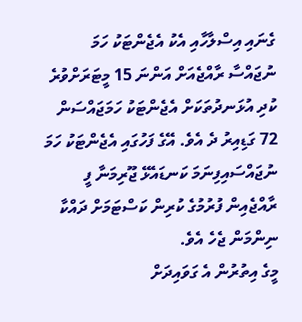ގެނައި އިސްލާހާއި އެކު އެޖެންޓަކު ހަމަ ނުޖައްސާ ރާއްޖެއަށް އަންނަ 15 މީޓަރަށްވުރެ ކުދި އުޅަނދުތަކަށް އެޖެންޓަކު ހަމަޖައްސަން 72 ގަޑިއިރު ދެ އެވެ. އޭގެ ފަހުގައި އެޖެންޓަކު ހަމަ ނުޖައްސައިފިނަމަ ކަނޑައެޅޭ ޖޫރިމަނާ ފީ ރާއްޖެއިން ފުރުމުގެ ކުރިން ކަސްޓަމަށް ދައްކާ ނިންމަން ޖެހެ އެވެ.
މީގެ އިތުރުން އެ ގަވައިދަށް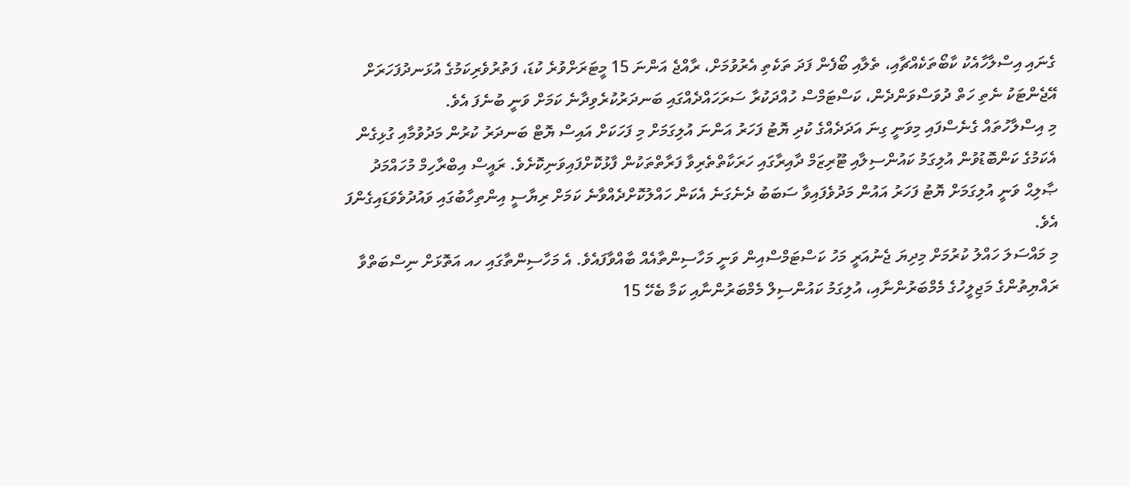ގެނައި އިސްލާހާއެކު ކާބޯތަކެއްޗާއި، ތެލާއި ބޯފެން ފަދަ ތަކެތި އެރުވުމަށް، ރާއްޖެ އަންނަ 15 މީޓަރަށްވުރެ ކުޑަ، ފަތުރުވެރިކަމުގެ އުޅަނދުފަހަރަށް އޭޖެންޓަކު ނެތި ހަތް ދުވަސްވަންދެން، ކަސްޓަމްސް ހުއްދަކުރާ ސަރަހައްދެއްގައި ބަނދަރުކުރެވިދާނެ ކަމަށް ވަނީ ބުނެފަ އެވެ.
މި އިސްލާހުތައް ގެނެސްފައި މިވަނީ ގިނަ އަދަދެއްގެ ކުދި ޔޮޓު ފަހަރު އަންނަ އުލިގަމަށް މި ފަހަކަށް އައިސް ޔޮޓް ބަނދަރު ކުރުން މަދުވުމާއި ގުޅިގެން އެކަމުގެ ކަންބޮޑުވުން އުލިގަމު ކައުންސިލާއި ޓޫރިޒަމް ދާއިރާގައި ހަރަކާތްތެރިވާ ފަރާތްތަކުން ފާޅުކޮށްފައިވަނިކޮށެވެ. ރައީސް އިބްރާހިމް މުހައްމަދު ޞާލިޙް ވަނީ އުލިގަމަށް ޔޮޓު ފަހަރު އައުން މަދުވެފައިވާ ސަބަބު ދެނެގަނެ އެކަން ހައްލުކޮށްދެއްވާނެ ކަމަށް ރިޔާސީ އިންތިހާބުގައި ވައުދުވެވަޑައިގެންފަ އެވެ.
މި މައްސަލަ ހައްލު ކުރުމަށް މިދިޔަ ޖެނުއަރީ މަހު ކަސްޓަމްސްއިން ވަނީ މަހާސިންތާއެއް ބާއްވާފައެވެ. އެ މަހާސިންތާގައި ހއ އަތޮޅަށް ނިސްބަތްވާ ރައްޔިތުންގެ މަޖިލީހުގެ މެމްބަރުންނާއި، އުލިގަމު ކައުންސިލް މެމްބަރުންނާއި ކަމާ ބެހޭ 15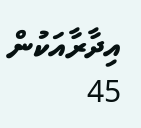އިދާރާއަކުން 45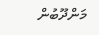މަންދޫބުން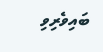ބައިވެރިވި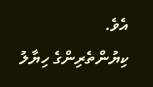އެވެ.
ކިޔުންތެރިންގެ ހިޔާލު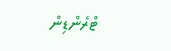ޓްރެންޑިން